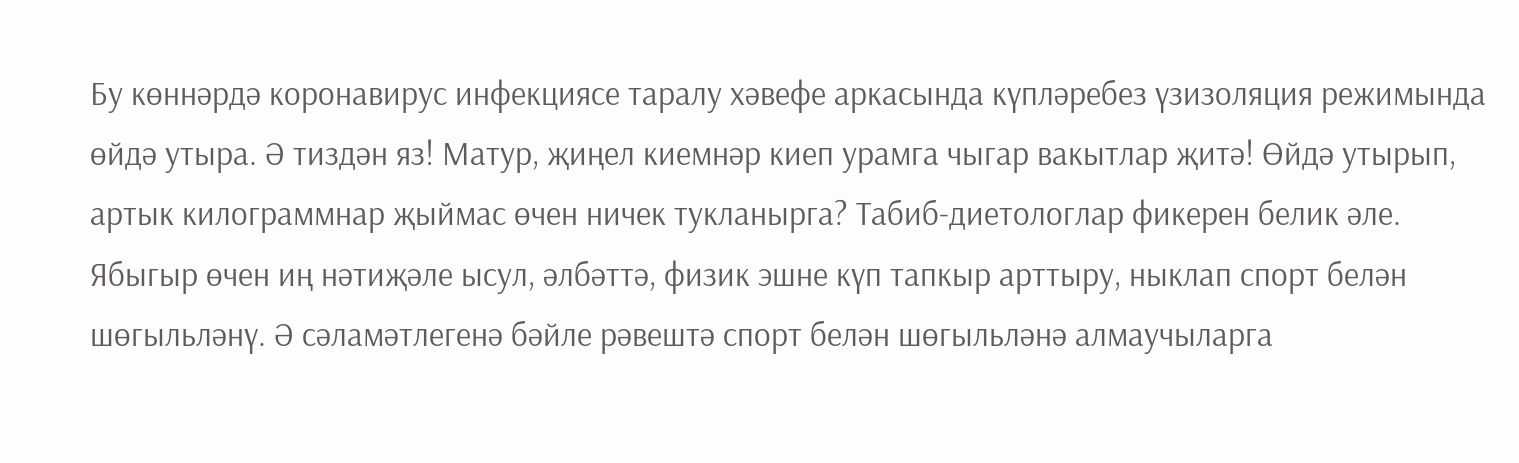Бу көннәрдә коронавирус инфекциясе таралу хәвефе аркасында күпләребез үзизоляция режимында өйдә утыра. Ә тиздән яз! Матур, җиңел киемнәр киеп урамга чыгар вакытлар җитә! Өйдә утырып, артык килограммнар җыймас өчен ничек тукланырга? Табиб-диетологлар фикерен белик әле.
Ябыгыр өчен иң нәтиҗәле ысул, әлбәттә, физик эшне күп тапкыр арттыру, ныклап спорт белән шөгыльләнү. Ә сәламәтлегенә бәйле рәвештә спорт белән шөгыльләнә алмаучыларга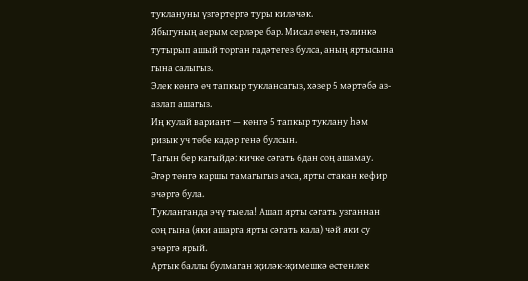туклануны үзгәртергә туры киләчәк.
Ябыгуның аерым серләре бар. Мисал өчен, тәлинкә тутырып ашый торган гадәтегез булса, аның яртысына гына салыгыз.
Элек көнгә өч тапкыр туклансагыз, хәзер 5 мәртәбә аз-азлап ашагыз.
Иң кулай вариант — көнгә 5 тапкыр туклану һәм ризык уч төбе кадәр генә булсын.
Тагын бер кагыйдә: кичке сәгать 6дан соң ашамау.
Әгәр төнгә каршы тамагыгыз ачса, ярты стакан кефир эчәргә була.
Тукланганда эчү тыела! Ашап ярты сәгать узганнан соң гына (яки ашарга ярты сәгать кала) чәй яки су эчәргә ярый.
Артык баллы булмаган җиләк-җимешкә өстенлек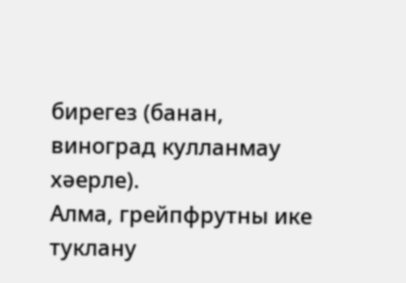бирегез (банан, виноград кулланмау хәерле).
Алма, грейпфрутны ике туклану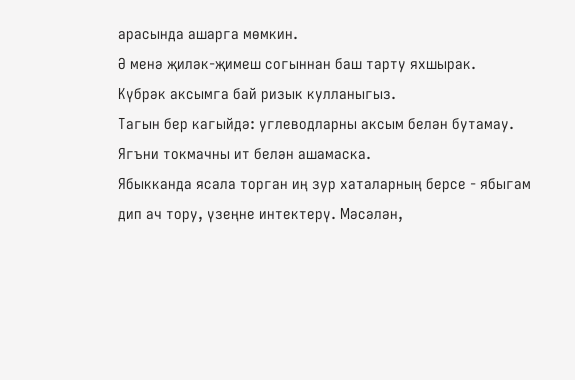арасында ашарга мөмкин.
Ә менә җиләк-җимеш согыннан баш тарту яхшырак.
Күбрәк аксымга бай ризык кулланыгыз.
Тагын бер кагыйдә: углеводларны аксым белән бутамау. Ягъни токмачны ит белән ашамаска.
Ябыкканда ясала торган иң зур хаталарның берсе - ябыгам дип ач тору, үзеңне интектерү. Мәсәлән,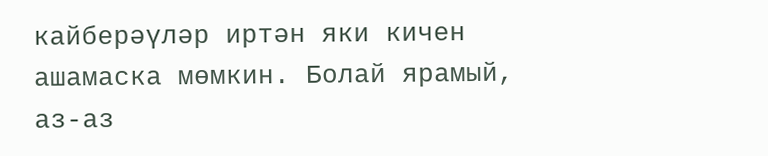кайберәүләр иртән яки кичен ашамаска мөмкин. Болай ярамый, аз-аз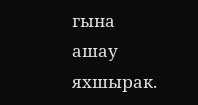гына ашау яхшырак.